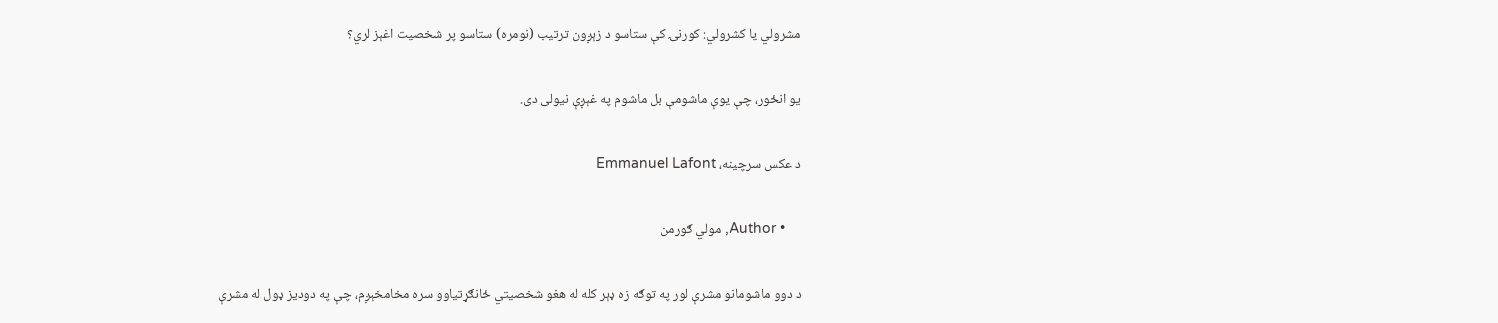مشرولي یا کشرولي: کورنۍ کې ستاسو د زېږون ترتیب (نومره) ستاسو پر شخصیت اغېز لري؟

یو انځور، چې یوې ماشومې بل ماشوم په غېږې نیولی دی.

د عکس سرچینه، Emmanuel Lafont

    • Author, مولي ګورمن

د دوو ماشومانو مشرې لور په توګه زه ډېر کله له هغو شخصیتي ځانګړتیاوو سره مخامخېږم، چې په دودیز ډول له مشرې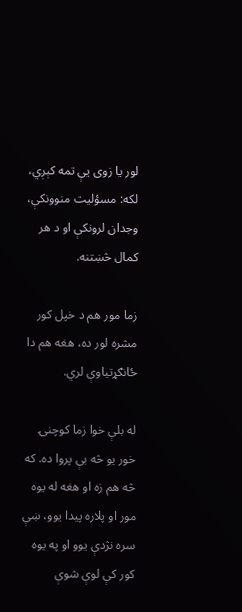لور یا زوی یې تمه کېږي، لکه: مسؤلیت منوونکې، وجدان لرونکې او د هر کمال څښتنه.

زما مور هم د خپل کور مشره لور ده، هغه هم دا ځانګړتیاوې لري.

له بلې خوا زما کوچنۍ خور یو څه بې پروا ده. که څه هم زه او هغه له یوه مور او پلاره پیدا یوو، ښې سره نژدې یوو او په یوه کور کې لوې شوې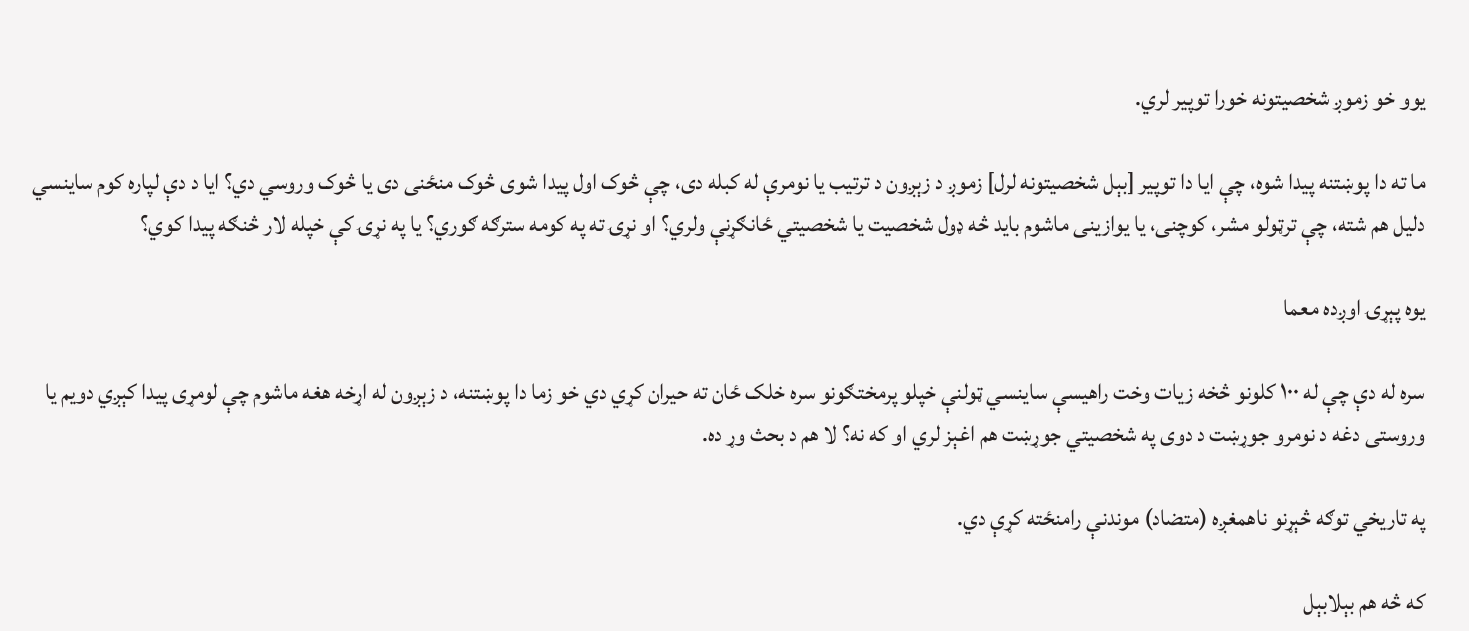یوو خو زموږ شخصیتونه خورا توپیر لري.

ما ته دا پوښتنه پیدا شوه، چې ایا دا توپیر [بېل شخصیتونه لرل] زموږ د زېږون د ترتیب یا نومرې له کبله دی، چې څوک اول پیدا شوی څوک منځنی دی یا څوک وروسي دي؟ ایا د دې لپاره کوم ساینسي دلیل هم شته، چې ترټولو مشر، کوچنی، یا یوازینی ماشوم باید څه ډول شخصیت یا شخصیتي ځانګړنې ولري؟ او نړۍ ته په کومه سترګه ګوري؟ یا په نړۍ کې خپله لار څنګه پیدا کوي؟

یوه پېړۍ اوږده معما

سره له دې چې له ۱۰۰ کلونو څخه زیات وخت راهیسې ساینسي ټولنې خپلو پرمختګونو سره خلک ځان ته حیران کړي دي خو زما دا پوښتنه، د زېږون له اړخه هغه ماشوم چې لومړی پیدا کېږي دویم یا وروستی دغه د نومرو جوړښت د دوی په شخصیتي جوړښت هم اغېز لري او که نه؟ لا هم د بحث وړ ده.

په تاریخي توګه څېړنو ناهمغږه (متضاد) موندنې رامنځته کړې دي.

که څه هم بېلابېل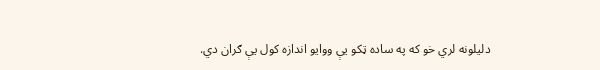دلیلونه لري خو که په ساده ټکو یې ووایو اندازه کول یې ګران دي.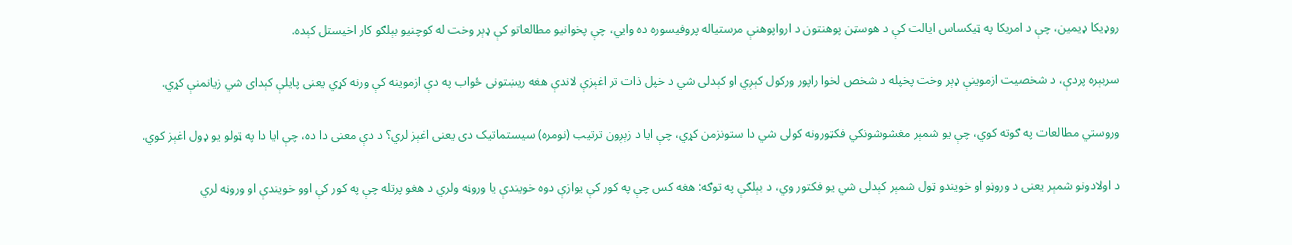روډیکا ډیمین، چې د امریکا په ټیکساس ایالت کې د هوسټن پوهنتون د ارواپوهنې مرستیاله پروفیسوره ده وايي، چې پخوانیو مطالعاتو کې ډېر وخت له کوچنیو بېلګو کار اخیستل کېده.

سربېره پردې، د شخصیت ازموینې ډېر وخت پخپله د شخص لخوا راپور ورکول کېږي او کېدلی شي د خپل ذات تر اغېزې لاندې هغه ريښتونی ځواب په دې ازموینه کې ورنه کړي یعنی پایلې کېدای شي زیانمنې کړي.

وروستي مطالعات په ګوته کوي، چې یو شمېر مغشوشونکي فکټورونه کولی شي دا ستونزمن کړي، چې ایا د زېږون ترتیب (نومره) سیستماتیک دی یعنی اغېز لري؟ د دې معنی دا ده، چې ایا دا په ټولو یو ډول اغېز کوي.

د اولادونو شمېر یعنی د وروڼو او خویندو ټول شمېر کېدلی شي یو فکتور وي، د بېلګې په توګه: هغه کس چې په کور کې یوازې دوه خویندې یا وروڼه ولري د هغو پرتله چې په کور کې اوو خویندې او وروڼه لري‌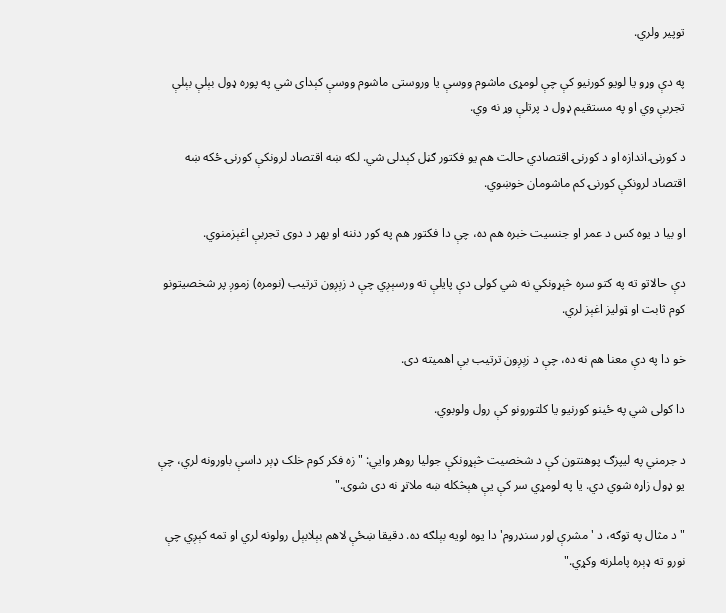توپیر ولري.

په دې وړو یا لویو کورنیو کې چې لومړی ماشوم ووسې یا وروستی ماشوم ووسې کېدای شي په پوره ډول بېلې بېلې تجربې وي او په مستقیم ډول د پرتلې وړ نه وي.

د کورنۍ اندازه او د کورنۍ اقتصادي حالت هم یو فکتور ګڼل کېدلی شي. لکه ښه اقتصاد لرونکې کورنۍ ځکه ښه اقتصاد لرونکې کورنۍ کم ماشومان خوښوي.

او بیا د یوه کس د عمر او جنسیت خبره هم ده، چې دا فکتور هم په کور دننه او بهر د دوی تجربې اغېزمنوي.

دې حالاتو ته په کتو سره څېړونکي نه شي کولی دې پایلې ته ورسېږي چې د زېږون ترتیب (نومره) زموږ پر شخصیتونو کوم ثابت او ټولیز اغېز لري.

خو دا په دې معنا هم نه ده، چې د زېږون ترتیب بې اهمیته دی.

دا کولی شي په ځینو کورنیو یا کلتورونو کې رول ولوبوي.

د جرمني په لیپزګ پوهنتون کې د شخصیت څېړونکې جولیا روهر وايي: "زه فکر کوم خلک ډېر داسې باورونه لري، چې یو ډول زاړه شوي دي. یا په لومړي سر کې یې هېڅکله ښه ملاتړ نه دی شوی."

"د مثال په توګه، د 'مشرې لور سنډروم' دا یوه لویه بېلګه ده. دقیقا ښځې لاهم بېلابېل رولونه لري او تمه کېږي چې نورو ته ډېره پاملرنه وکړي."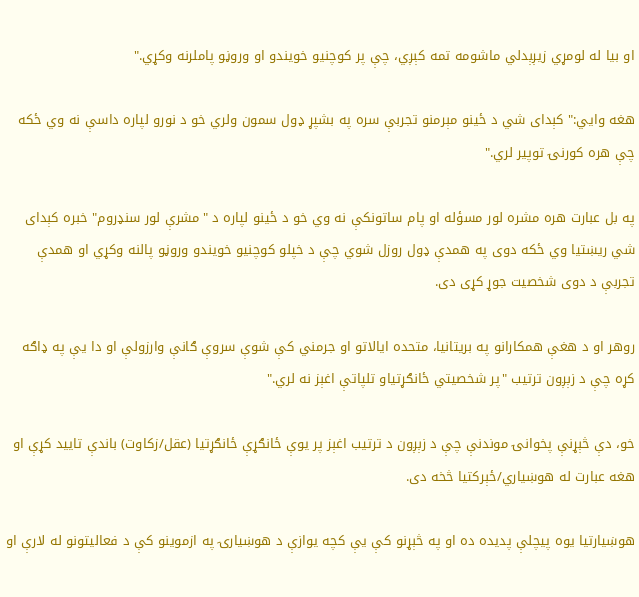او بیا له لومړي زیږېدلي ماشومه تمه کېږي، چې پر کوچنیو خویندو او وروڼو پاملرنه وکړي."

هغه وايي:" کېدای شي د ځینو مېرمنو تجربې سره په بشپړ ډول سمون ولري خو د نورو لپاره داسې نه وي ځکه چې هره کورنۍ توپیر لري."

په بل عبارت هره مشره لور مسؤله او پام ساتونکې نه وي خو د ځینو لپاره د "مشرې لور سنډروم" خبره کېدای شي ریښتیا وي ځکه دوی په همدې ډول روزل شوي چې د خپلو کوچنیو خویندو وروڼو پالنه وکړي او همدې تجربې د دوی شخصیت جوړ کړی دی.

روهر او د هغې همکارانو په بریتانیا، متحده ایالاتو او جرمني کې شوې سروې ګانې وارزولې او دا یې په ډاګه کړه چې د زېږون ترتیب "پر شخصیتي ځانګړتیاو تلپاتې اغېز نه لري."

خو، دې څېړنې پخوانۍ موندنې چې د زېږون د ترتیب اغېز پر یوې ځانګړې ځانګړتیا (عقل/زکاوت) باندې تایید کړې او هغه عبارت له هوښیاري/ځېرکتیا څخه دی.

هوښیارتیا یوه پیچلې پدیده ده او په څېړنو کې یې کچه یوازې د هوښیارۍ په ازموینو کې د فعالیتونو له لارې او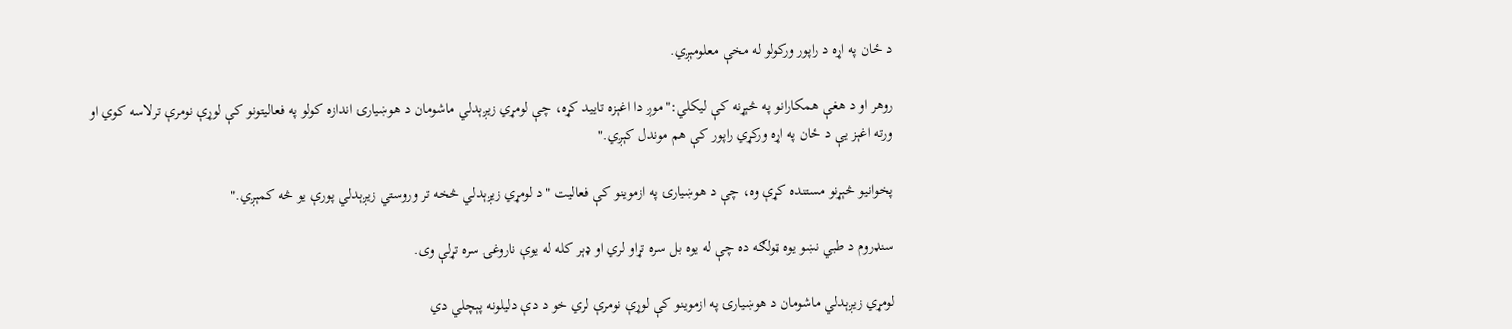د ځان په اړه د راپور ورکولو له مخې معلومېږي.

روهر او د هغې همکارانو په څېړنه کې لیکلي:"موږ دا اغېزه تایید کړه، چې لومړي زيږېدلي ماشومان د هوښیارۍ اندازه کولو په فعالیتونو کې لوړې نومرې ترلاسه کوي او ورته اغېز یې د ځان په اړه ورکړي راپور کې هم موندل کېږي."

پخوانیو څېړنو مستنده کړې وه، چې د هوښیارۍ په ازموینو کې فعالیت "د لومړي زیږېدلي څخه تر وروستي زیږېدلي پورې یو څه کمېږي."

سنډروم د طبي نښو یوه ټولګه ده چې له یوه بل سره تړاو لري او ډېر کله له یوې ناروغۍ سره تړلې وی.

لومړي زیږېدلي ماشومان د هوښیارۍ په ازموینو کې لوړې نومرې لري خو د دې دلیلونه پېچلي دي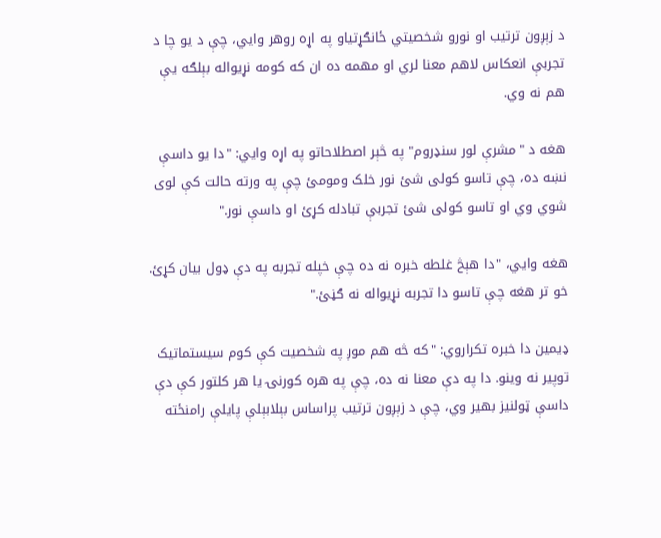د زېږون ترتیب او نورو شخصیتي ځانګړتیاو په اړه روهر وايي، چې د یو چا د تجربې انعکاس لاهم معنا لري او مهمه ده ان که کومه نړیواله بېلګه یې هم نه وي.

هغه د "مشرې لور سنډروم" په څېر اصطلاحاتو په اړه وايي: "دا یو داسې نښه ده، چې تاسو کولی شئ نور خلک ومومئ چې په ورته حالت کې لوی شوي وي او تاسو کولی شئ تجربې تبادله کړئ او داسې نور."

هغه وايي، "دا هېڅ غلطه خبره نه ده چې خپله تجربه په دې ډول بیان کړئ. خو تر هغه چې تاسو دا تجربه نړیواله نه ګڼئ."

ډیمین دا خبره تکراروي: "که څه هم موږ په شخصیت کې کوم سیستماتیک توپیر نه وینو. دا په دې معنا نه ده، چې په هره کورنۍ یا هر کلتور کې دې داسې ټولنیز بهیر وي، چې د زېږون ترتیب پراساس بېلابېلې پایلې رامنځته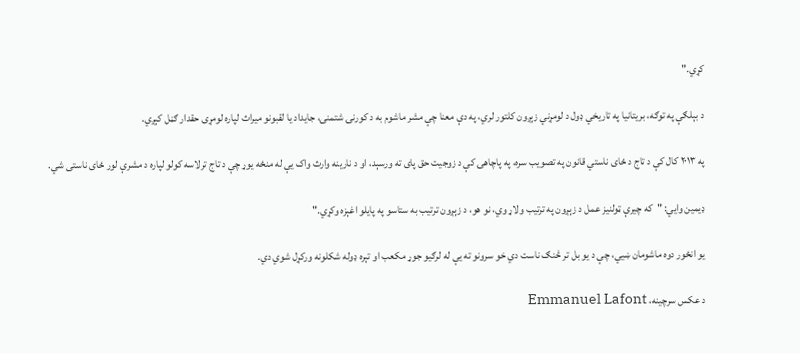کړي."

د بېلګې په توګه، بریتانیا په تاریخي ډول د لومړني زېږون کلتور لري، په دې معنا چې مشر ماشوم به د کورنۍ شتمنۍ، جایداد یا لقبونو میراث لپاره لومړی حقدار ګڼل کېږي.

په ۲۰۱۳ کال کې د تاج د ځای ناستي قانون په تصویب سره، په پاچاهۍ کې د زوجیت حق پای ته ورسېد، او د نارینه وارث واک یې له منځه یوړ چې د تاج ترلاسه کولو لپاره د مشرې لور ځای ناستی شي.

ډیمین وايي: "که چیرې ټولنیز عمل د زېږون په ترتیب ولاړ وي، نو هو، د زېږون ترتیب به ستاسو په پایلو اغېزه وکړي."

یو انځور دوه ماشومان ښیي، چې د یو بل تر څنګ ناست دي خو سرونو ته یې له لرګیو جوړ مکعب او تېره ډوله شکلونه ورکړل شوي دي.

د عکس سرچینه، Emmanuel Lafont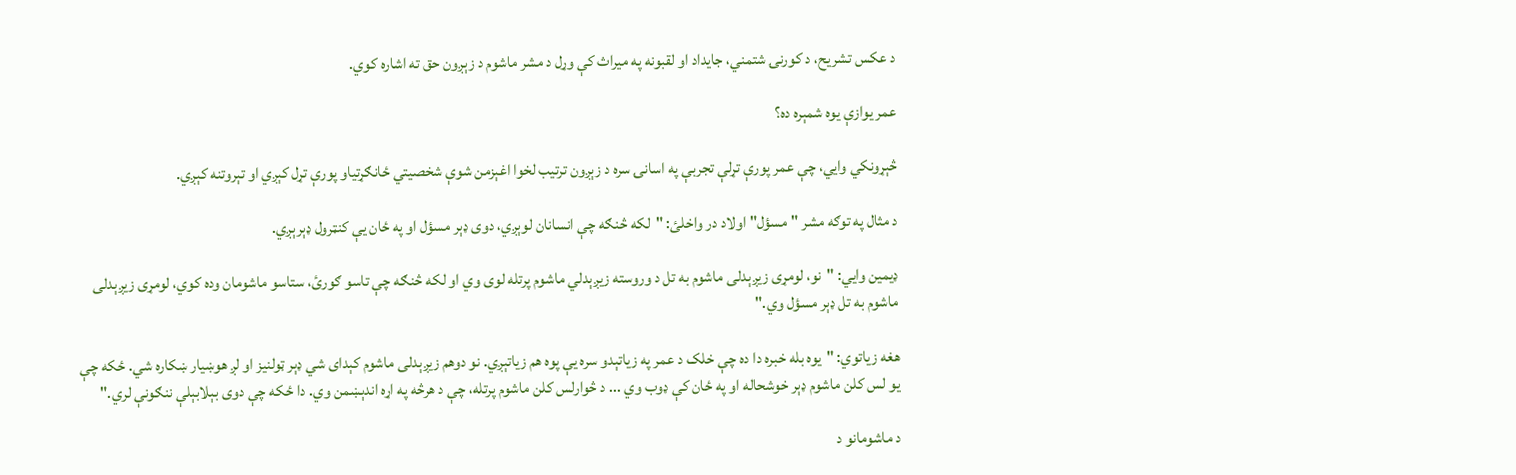د عکس تشریح، د کورنۍ شتمني، جایداد او لقبونه په میراث کې وړل د مشر ماشوم د زېږون حق ته اشاره کوي.

عمر یوازې یوه شمېره ده؟

څېړونکي وايي، چې عمر پورې تړلې تجربې په اسانۍ سره د زېږون ترتیب لخوا اغېزمن شوې شخصیتي ځانګړتیاو پورې تړل کېږي او تېروتنه کېږي.

د مثال په توګه مشر "مسؤل" اولاد در واخلئ: "لکه څنګه چې انسانان لوېږي، دوی ډېر مسؤل او په ځان یې کنټرول ډېرېږي.

ډیمین وايي: "نو، لومړی زیږېدلی ماشوم به تل د وروسته زیږېدلي ماشوم پرتله لوی وي او لکه څنګه چې تاسو ګورئ، ستاسو ماشومان وده کوي، لومړی زیږېدلی ماشوم به تل ډېر مسؤل وي."

هغه زیاتوي: "یوه بله خبره دا ده چې خلک د عمر په زیاتېدو سره یې پوه هم زیاتېږي. نو دوهم زیږېدلی ماشوم کېدای شي ډېر ټولنیز او لږ هوښیار ښکاره شي. ځکه چې یو لس کلن ماشوم ډېر خوشحاله او په ځان کې ډوب وي ... د څوارلس کلن ماشوم پرتله، چې د هرڅه په اړه اندېښمن وي. دا ځکه چې دوی بېلابېلې ننګونې لري."

د ماشومانو د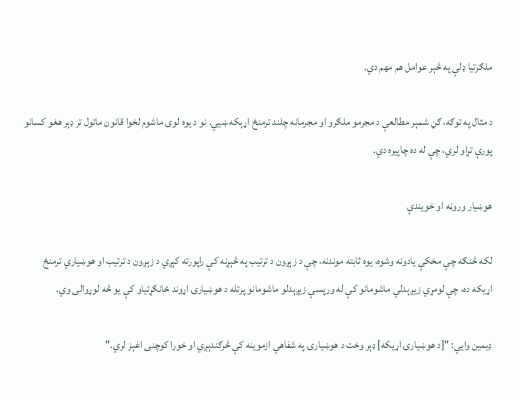ملګرتیا ډلې په څېر عوامل هم مهم دي.

د مثال په توګه، ګڼ شمېر مطالعې د مجرمو ملګرو او مجرمانه چلند ترمنځ اړېکه ښیي. نو د یوه لوی ماشوم لخوا قانون ماتول تر ډېر هغو کسانو پورې تړاو لري، چې له ده چاپیره دي.

هوښیار وروڼه او خویندې

لکه څنګه چې مخکې یادونه وشوه، یوه ثابته موندنه، چې د زېږون د ترتیب په څېړنه کې راپورته کېږي د زېږون د ترتیب او هوښیاري ترمنځ اړیکه ده، چې لومړي زیږېدلي ماشومانو کې له ورپسې زيږېدلو ماشومانو پرتله د هوښیارۍ اړوند ځانګړتیاو کې یو څه لوړوالی وي.

ډیمین وايي: "[د هوښیارۍ اړیکه] ډېر وخت د هوښیارۍ په شفاهي ازموینه کې څرګندېږي او خورا کوچنی اغېز لري."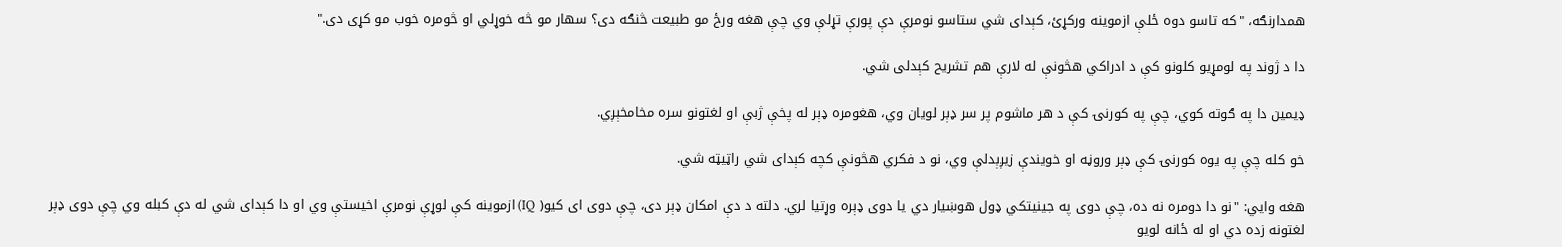همدارنګه، "که تاسو دوه ځلې ازموینه ورکړئ، کېدای شي ستاسو نومرې دې پورې تړلې وي چې هغه ورځ مو طبیعت څنګه دی؟ سهار مو څه خوړلي او څومره خوب مو کړی دی."

دا د ژوند په لومړیو کلونو کې د ادراکي هڅونې له لارې هم تشریح کېدلی شي.

ډیمین دا په ګوته کوي، چې په کورنۍ کې د هر ماشوم پر سر ډېر لویان وي، هغومره ډېر له پخې ژبې او لغتونو سره مخامخېږي.

خو کله چې په یوه کورنۍ کې ډېر وروڼه او خویندې زيږېدلې وي، نو د فکري هڅونې کچه کېدای شي راټیټه شي.

هغه وايي: "نو دا دومره نه ده، چې دوی په جینیتکي ډول هوښیار دي یا دوی ډېره وړتیا لري. دلته د دې امکان ډېر دی، چې دوی ای کیو( IQ) ازموینه کې لوړې نومرې اخیستې وي او دا کېدای شي له دې کبله وي چې دوی ډېر لغتونه زده دي او له ځانه لویو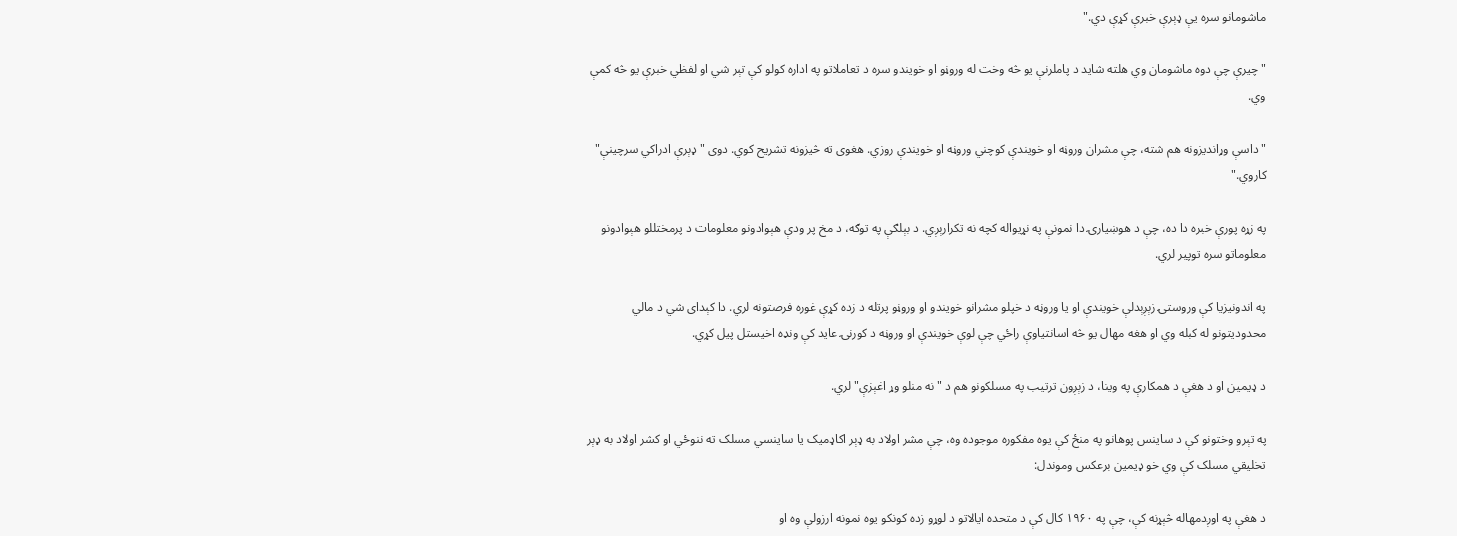ماشومانو سره یې ډېرې خبرې کړې دي."

"چیرې چې دوه ماشومان وي هلته شاید د پاملرنې یو څه وخت له وروڼو او خویندو سره د تعاملاتو په اداره کولو کې تېر شي او لفظي خبرې یو څه کمې وي.

"داسې وړاندیزونه هم شته، چې مشران وروڼه او خویندې کوچني وروڼه او خویندې روزي. هغوی ته څیزونه تشریح کوي. دوی "ډېرې ادراکي سرچینې" کاروي."

په زړه پورې خبره دا ده، چې د هوښیارۍ دا نمونې په نړیواله کچه نه تکرارېږي. د بېلګې په توګه، د مخ پر ودې هېوادونو معلومات د پرمختللو هېوادونو معلوماتو سره توپیر لري.

په اندونیزیا کې وروستۍ زېږېدلې خویندې او یا وروڼه د خپلو مشرانو خویندو او وروڼو پرتله د زده کړې غوره فرصتونه لري. دا کېدای شي د مالي محدودیتونو له کبله وي او هغه مهال یو څه اسانتیاوې راځي چې لوې خویندې او وروڼه د کورنۍ عاید کې ونډه اخیستل پیل کړي.

د ډیمین او د هغې د همکارې په وینا، د زېږون ترتیب په مسلکونو هم د "نه منلو وړ اغېزې" لري.

په تېرو وختونو کې د ساینس پوهانو په منځ کې یوه مفکوره موجوده وه، چې مشر اولاد به ډېر اکاډمیک یا ساینسي مسلک ته ننوځي او کشر اولاد به ډېر تخلیقي مسلک کې وي خو ډیمین برعکس وموندل:

د هغې په اوږدمهاله څېړنه کې، چې په ۱۹۶۰ کال کې د متحده ایالاتو د لوړو زده کونکو یوه نمونه ارزولې وه او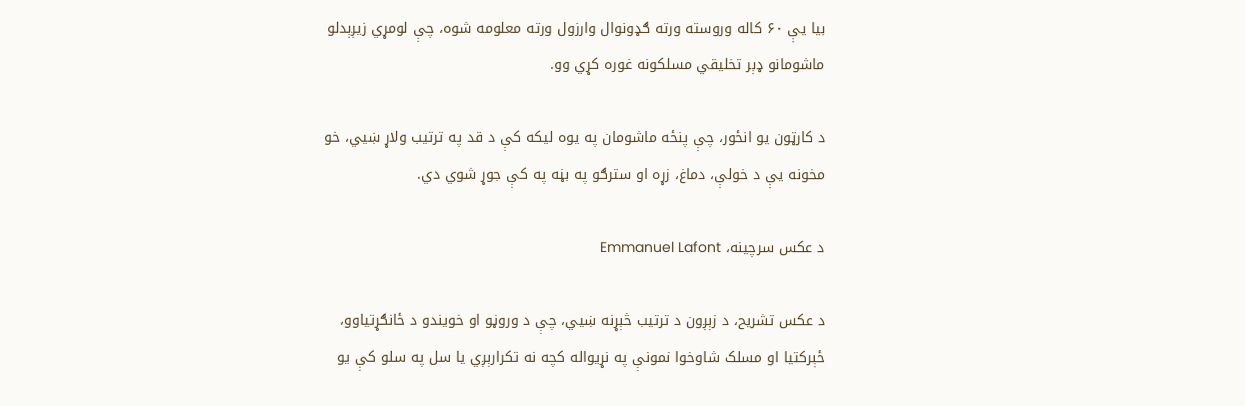بیا یې ۶۰ کاله وروسته ورته ګډونوال وارزول ورته معلومه شوه، چې لومړي زيږېدلو ماشومانو ډېر تخلیقي مسلکونه غوره کړي وو.

د کارټون یو انځور، چې پنځه ماشومان په یوه لیکه کې د قد په ترتیب ولاړ ښيي، خو مخونه یې د خولې، دماغ، زړه او سترګو په بڼه په کې جوړ شوي‌ دي.

د عکس سرچینه، Emmanuel Lafont

د عکس تشریح، د زېږون د ترتیب څېړنه ښیي، چې د وروڼو او خویندو د ځانګړتیاوو، ځېرکتیا او مسلک شاوخوا نمونې په نړیواله کچه نه تکرارېږي یا سل په سلو کې یو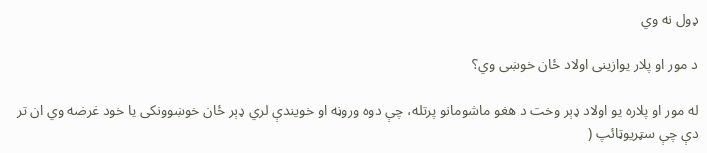ډول نه وي

د مور او پلار یوازینی اولاد ځان خوښی وي؟

له مور او پلاره یو اولاد ډېر وخت د هغو ماشومانو پرتله، چې دوه وروڼه او خویندې لري ډېر ځان خوښوونکی یا خود غرضه وي ان تر دې چې سټریوټائپ (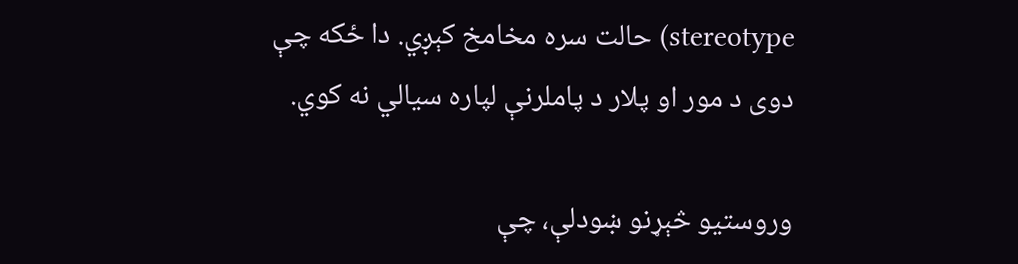stereotype) حالت سره مخامخ کېږي. دا ځکه چې دوی د مور او پلار د پاملرنې لپاره سیالي نه کوي.

وروستیو څېړنو ښودلې، چې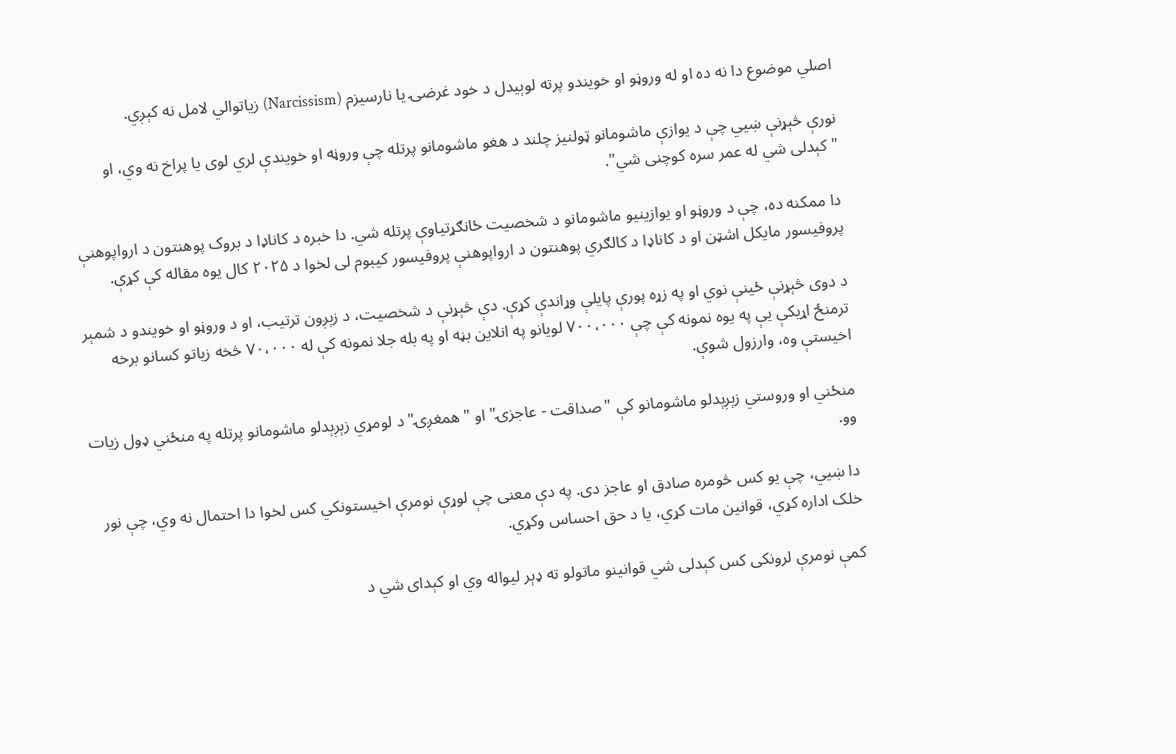اصلي موضوع دا نه ده او له وروڼو او خویندو پرته لوېیدل د خود غرضۍ یا نارسیزم (Narcissism) زیاتوالي لامل نه کېږي.

نورې څېړنې ښيي چې د یوازې ماشومانو ټولنیز چلند د هغو ماشومانو پرتله چې وروڼه او خویندې لري لوی یا پراخ نه وي، او "کېدلی شي له عمر سره کوچنی شي".

دا ممکنه ده، چې د وروڼو او یوازینیو ماشومانو د شخصیت ځانګړتیاوې پرتله شي. دا خبره د کاناډا د بروک پوهنتون د ارواپوهنې پروفیسور مایکل اشټن او د کاناډا د کالګري پوهنتون د ارواپوهنې پروفیسور کیبوم لی لخوا د ۲۰۲۵ کال یوه مقاله کې کړې.

د دوی څېړنې ځینې نوي او په زړه پورې پایلې وړاندې کړې. دې څېړنې د شخصیت، د زېږون ترتیب، او د وروڼو او خویندو د شمېر ترمنځ اړیکې یې په یوه نمونه کې چې ۷۰۰،۰۰۰ لویانو په انلاین بڼه او په بله جلا نمونه کې له ۷۰،۰۰۰ څخه زیاتو کسانو برخه اخیستې وه، وارزول شوې.

منځني او وروستي زېږېدلو ماشومانو کې "صداقت - عاجزۍ" او "همغږۍ" د لومړي زېږېدلو ماشومانو پرتله په منځني ډول زیات وو.

دا ښيي، چې یو کس څومره صادق او عاجز دی. په دې معنی چې لوړې نومرې اخیستونکي کس لخوا دا احتمال نه وي، چې نور خلک اداره کړي، قوانین مات کړي، یا د حق احساس وکړي.

کمې نومرې لرونکی کس کېدلی شي قوانینو ماتولو ته ډېر لیواله وي او کېدای شي د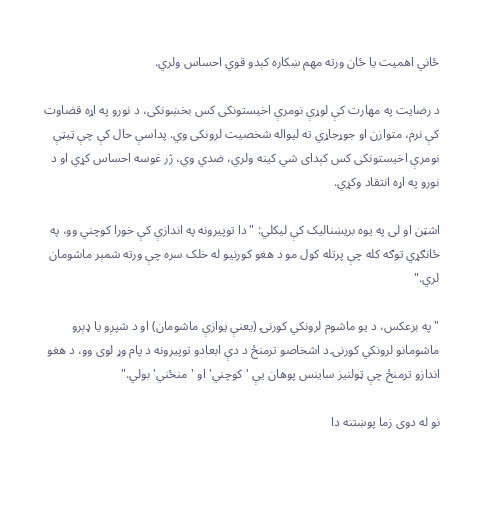ځاني اهمیت یا ځان ورته مهم ښکاره کېدو قوي احساس ولري.

د رضایت په مهارت کې لوړې نومرې اخیستونکی کس بخښونکی، د نورو په اړه قضاوت کې نرم، متوازن او جوړجاړي ته لیواله شخصیت لرونکی وي. پداسې حال کې چې ټیټې نومرې اخیستونکی کس کېدای شي کینه ولري، ضدي وي، ژر غوسه احساس کړي او د نورو په اړه انتقاد وکړي.

اشټن او لی په یوه بریښنالیک کې لیکلي: "دا توپیرونه په اندازې کې خورا کوچني وو، په ځانګړي توګه کله چې پرتله کول مو د هغو کورنیو له خلک سره چې ورته شمېر ماشومان لري."

"په برعکس، د یو ماشوم لرونکي کورنۍ (یعنې یوازې ماشومان) او د شپږو یا ډېرو ماشومانو لرونکي کورنۍ د اشخاصو ترمنځ د دې ابعادو توپیرونه د پام وړ لوی وو، د هغو اندازو ترمنځ چې ټولنیز ساینس پوهان یې 'کوچني' او 'منځني' بولي."

نو له دوی زما پوښتنه دا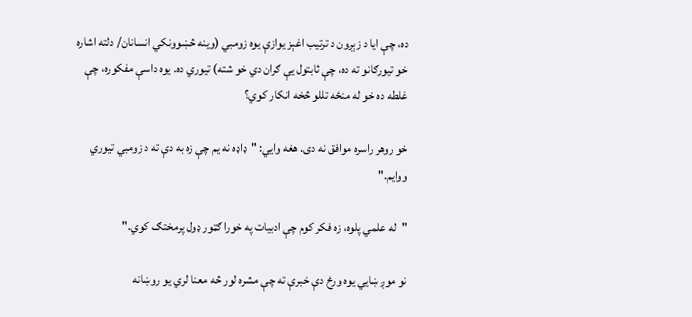ده، چې ایا د زېږون د ترتیب اغېز یوازې یوه زومبي (وینه څښوونکي انسانان/ دلته اشاره خو تیورګانو ته ده، چې ثابتول یې ګران دي خو شته) تیوري ده. یوه داسې مفکوره، چې غلطه ده خو له منځه تللو څخه انکار کوي؟

خو روهر راسره موافق نه دی. هغه وايي: "ډاډه نه یم چې زه به دې ته د زومبي تیوري ووایم."

"له علمي پلوه، زه فکر کوم چې ادبیات په خورا ګټور ډول پرمختګ کوي."

نو موږ ښايي یوه ورځ دې خبرې ته چې مشره لور څه معنا لري یو روښانه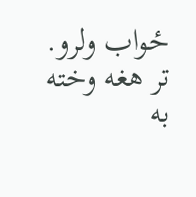ځواب ولرو. تر هغه وخته به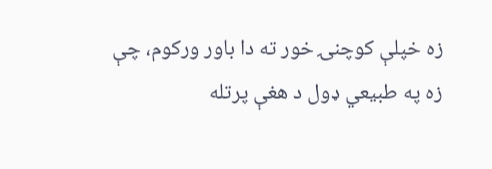زه خپلې کوچنۍ خور ته دا باور ورکوم، چې زه په طبیعي ډول د هغې پرتله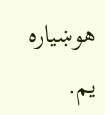هوښیاره یم.